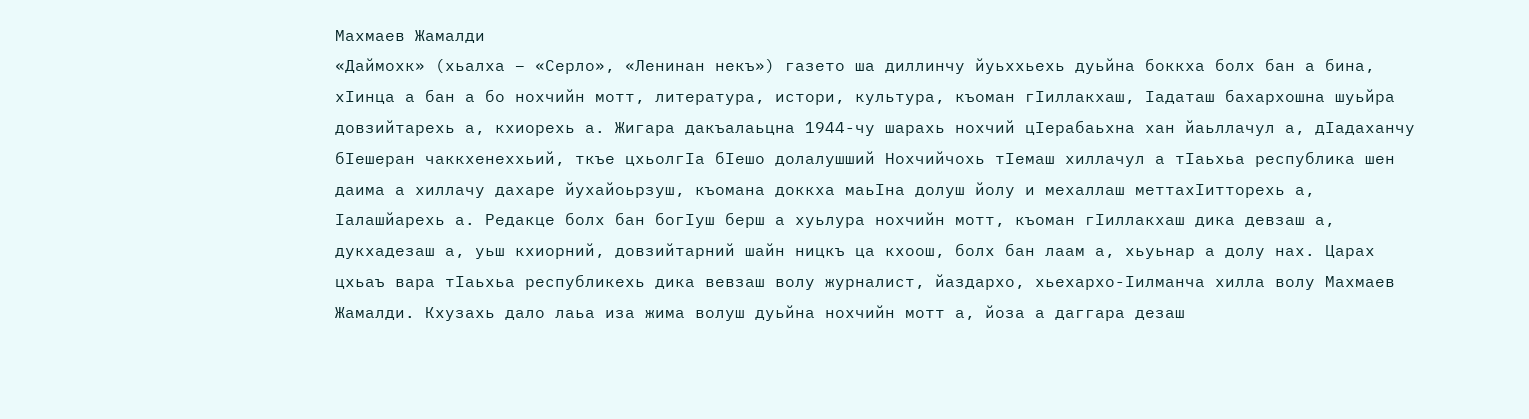Махмаев Жамалди
«Даймохк» (хьалха – «Серло», «Ленинан некъ») газето ша диллинчу йуьххьехь дуьйна боккха болх бан а бина, хIинца а бан а бо нохчийн мотт, литература, истори, культура, къоман гIиллакхаш, Iадаташ бахархошна шуьйра довзийтарехь а, кхиорехь а. Жигара дакъалаьцна 1944-чу шарахь нохчий цIерабаьхна хан йаьллачул а, дIадаханчу бIешеран чаккхенеххьий, ткъе цхьолгIа бIешо долалушший Нохчийчохь тIемаш хиллачул а тIаьхьа республика шен даима а хиллачу дахаре йухайоьрзуш, къомана доккха маьIна долуш йолу и мехаллаш меттахIитторехь а, Iалашйарехь а. Редакце болх бан богIуш берш а хуьлура нохчийн мотт, къоман гIиллакхаш дика девзаш а, дукхадезаш а, уьш кхиорний, довзийтарний шайн ницкъ ца кхоош, болх бан лаам а, хьуьнар а долу нах. Царах цхьаъ вара тIаьхьа республикехь дика вевзаш волу журналист, йаздархо, хьехархо-Iилманча хилла волу Махмаев Жамалди. Кхузахь дало лаьа иза жима волуш дуьйна нохчийн мотт а, йоза а даггара дезаш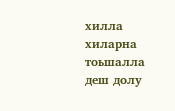хилла хиларна тоьшалла деш долу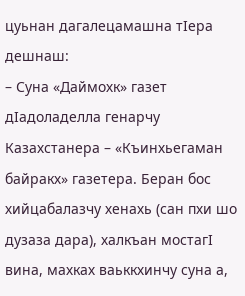цуьнан дагалецамашна тIера дешнаш:
– Суна «Даймохк» газет дIадоладелла генарчу Казахстанера – «Къинхьегаман байракх» газетера. Беран бос хийцабалазчу хенахь (сан пхи шо дузаза дара), халкъан мостагI вина, махках ваьккхинчу суна а,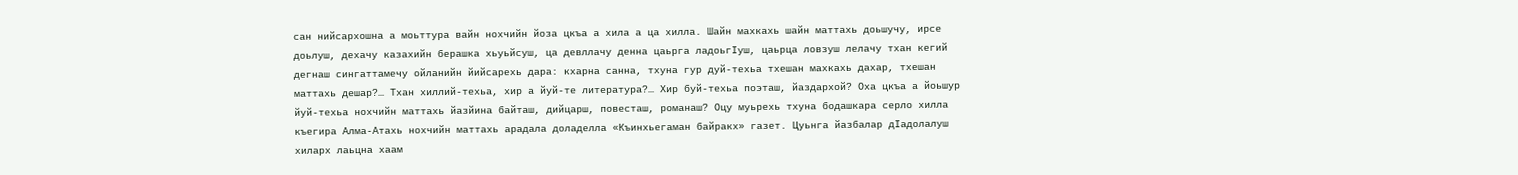сан нийсархошна а моьттура вайн нохчийн йоза цкъа а хила а ца хилла. Шайн махкахь шайн маттахь доьшучу, ирсе доьлуш, дехачу казахийн берашка хьуьйсуш, ца девллачу денна цаьрга ладоьгIуш, цаьрца ловзуш лелачу тхан кегий дегнаш сингаттамечу ойланийн йийсарехь дара: кхарна санна, тхуна гур дуй-техьа тхешан махкахь дахар, тхешан маттахь дешар?… Тхан хиллий-техьа, хир а йуй-те литература?… Хир буй-техьа поэташ, йаздархой? Оха цкъа а йоьшур йуй-техьа нохчийн маттахь йазйина байташ, дийцарш, повесташ, романаш? Оцу муьрехь тхуна бодашкара серло хилла къегира Алма-Атахь нохчийн маттахь арадала доладелла «Къинхьегаман байракх» газет. Цуьнга йазбалар дIадолалуш хиларх лаьцна хаам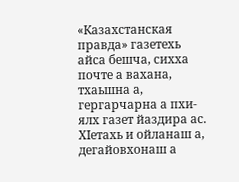«Казахстанская правда» газетехь айса бешча, сихха почте а вахана, тхаьшна а, гергарчарна а пхи-ялх газет йаздира ас.
ХIетахь и ойланаш а, дегайовхонаш а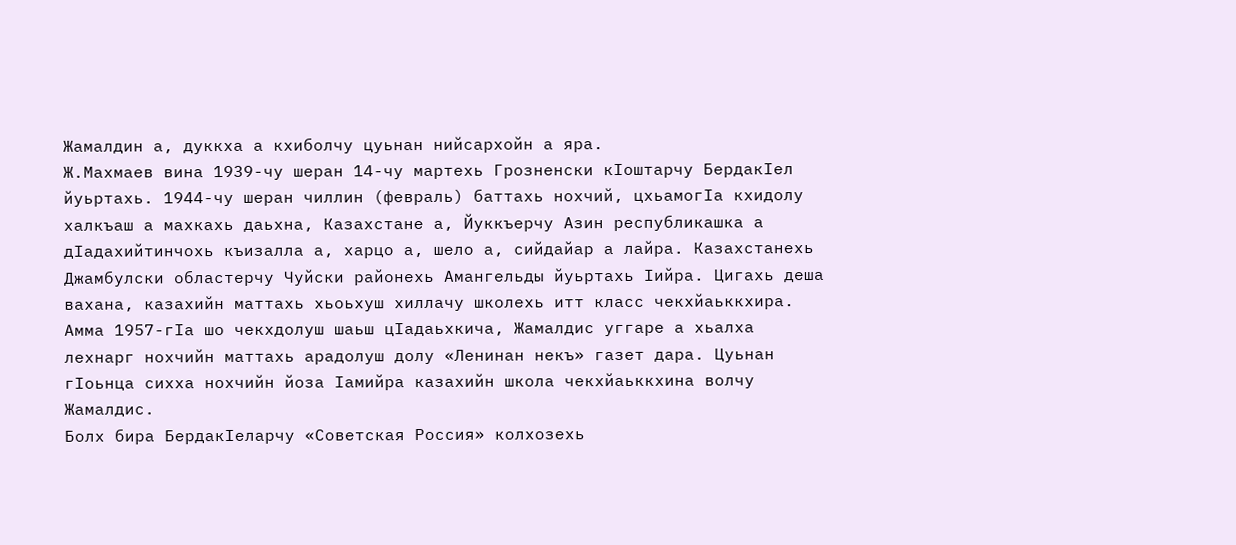Жамалдин а, дуккха а кхиболчу цуьнан нийсархойн а яра.
Ж.Махмаев вина 1939-чу шеран 14-чу мартехь Грозненски кIоштарчу БердакIел йуьртахь. 1944-чу шеран чиллин (февраль) баттахь нохчий, цхьамогIа кхидолу халкъаш а махкахь даьхна, Казахстане а, Йуккъерчу Азин республикашка а дIадахийтинчохь къизалла а, харцо а, шело а, сийдайар а лайра. Казахстанехь Джамбулски областерчу Чуйски районехь Амангельды йуьртахь Iийра. Цигахь деша вахана, казахийн маттахь хьоьхуш хиллачу школехь итт класс чекхйаьккхира. Амма 1957-гIа шо чекхдолуш шаьш цIадаьхкича, Жамалдис уггаре а хьалха лехнарг нохчийн маттахь арадолуш долу «Ленинан некъ» газет дара. Цуьнан гIоьнца сихха нохчийн йоза Iамийра казахийн школа чекхйаьккхина волчу Жамалдис.
Болх бира БердакIеларчу «Советская Россия» колхозехь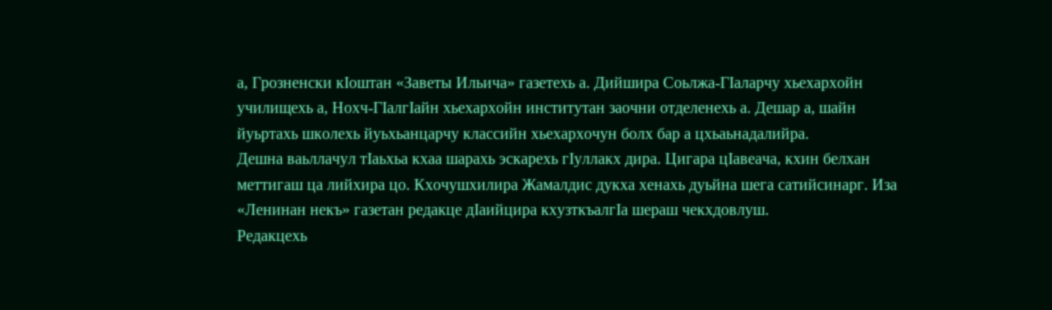а, Грозненски кIоштан «Заветы Ильича» газетехь а. Дийшира Соьлжа-ГIаларчу хьехархойн училищехь а, Нохч-ГIалгIайн хьехархойн институтан заочни отделенехь а. Дешар а, шайн йуьртахь школехь йуьхьанцарчу классийн хьехархочун болх бар а цхьаьнадалийра.
Дешна ваьллачул тIаьхьа кхаа шарахь эскарехь гIуллакх дира. Цигара цIавеача, кхин белхан меттигаш ца лийхира цо. Кхочушхилира Жамалдис дукха хенахь дуьйна шега сатийсинарг. Иза «Ленинан некъ» газетан редакце дIаийцира кхузткъалгIа шераш чекхдовлуш.
Редакцехь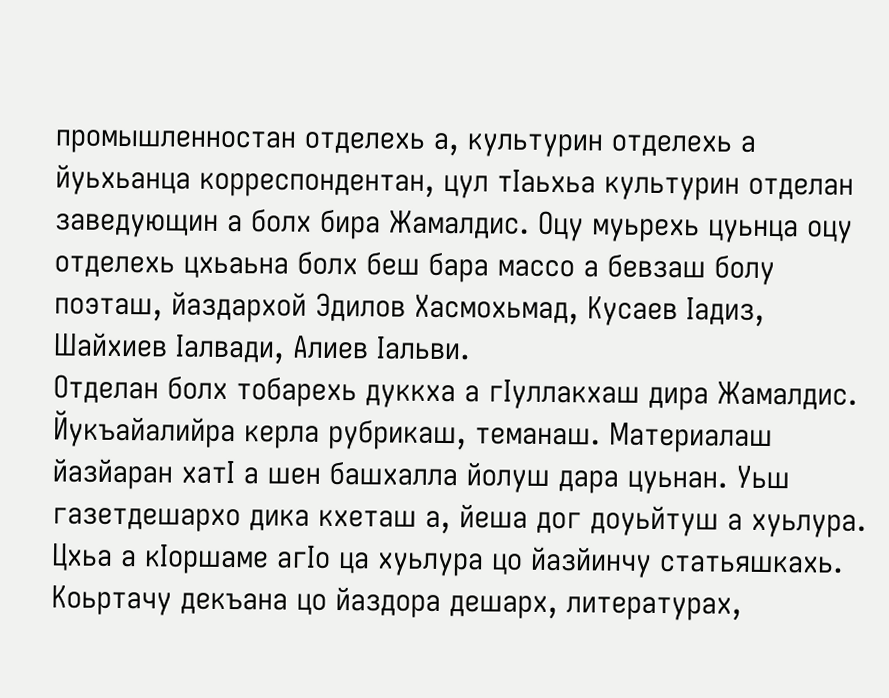промышленностан отделехь а, культурин отделехь а йуьхьанца корреспондентан, цул тIаьхьа культурин отделан заведующин а болх бира Жамалдис. Оцу муьрехь цуьнца оцу отделехь цхьаьна болх беш бара массо а бевзаш болу поэташ, йаздархой Эдилов Хасмохьмад, Кусаев Iадиз, Шайхиев Iалвади, Алиев Iальви.
Отделан болх тобарехь дуккха а гIуллакхаш дира Жамалдис. Йукъайалийра керла рубрикаш, теманаш. Материалаш йазйаран хатI а шен башхалла йолуш дара цуьнан. Уьш газетдешархо дика кхеташ а, йеша дог доуьйтуш а хуьлура. Цхьа а кIоршаме агIо ца хуьлура цо йазйинчу статьяшкахь. Коьртачу декъана цо йаздора дешарх, литературах,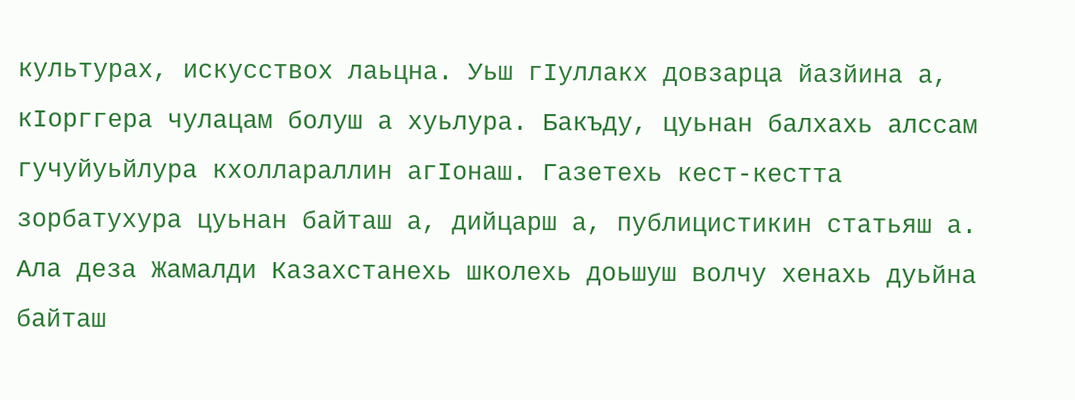культурах, искусствох лаьцна. Уьш гIуллакх довзарца йазйина а, кIорггера чулацам болуш а хуьлура. Бакъду, цуьнан балхахь алссам гучуйуьйлура кхоллараллин агIонаш. Газетехь кест-кестта зорбатухура цуьнан байташ а, дийцарш а, публицистикин статьяш а.
Ала деза Жамалди Казахстанехь школехь доьшуш волчу хенахь дуьйна байташ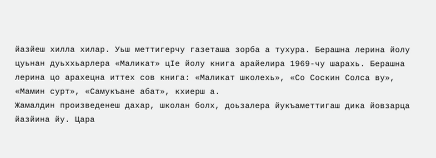йазйеш хилла хилар. Уьш меттигерчу газеташа зорба а тухура. Берашна лерина йолу цуьнан дуьххьарлера «Маликат» цIе йолу книга арайелира 1969-чу шарахь. Берашна лерина цо арахецна иттех сов книга: «Маликат школехь», «Со Соскин Солса ву», «Мамин сурт», «Самукъане абат», кхиерш а.
Жамалдин произведенеш дахар, школан болх, доьзалера йукъаметтигаш дика йовзарца йазйина йу. Цара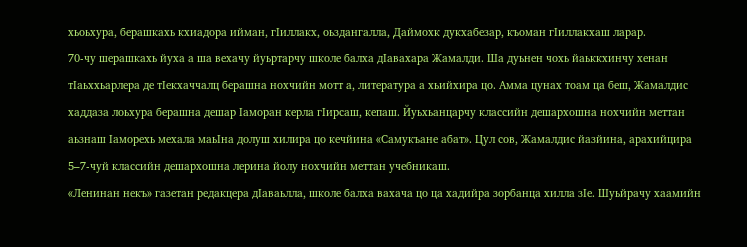хьоьхура, берашкахь кхиадора ийман, гIиллакх, оьздангалла, Даймохк дукхабезар, къоман гIиллакхаш ларар.
70-чу шерашкахь йуха а ша вехачу йуьртарчу школе балха дIавахара Жамалди. Ша дуьнен чохь йаьккхинчу хенан тIаьххьарлера де тIекхаччалц берашна нохчийн мотт а, литература а хьийхира цо. Амма цунах тоам ца беш, Жамалдис хаддаза лоьхура берашна дешар Iаморан керла гIирсаш, кепаш. Йуьхьанцарчу классийн дешархошна нохчийн меттан аьзнаш Iаморехь мехала маьIна долуш хилира цо кечйина «Самукъане абат». Цул сов, Жамалдис йазйина, арахийцира 5–7-чуй классийн дешархошна лерина йолу нохчийн меттан учебникаш.
«Ленинан некъ» газетан редакцера дIаваьлла, школе балха вахача цо ца хадийра зорбанца хилла зIе. Шуьйрачу хаамийн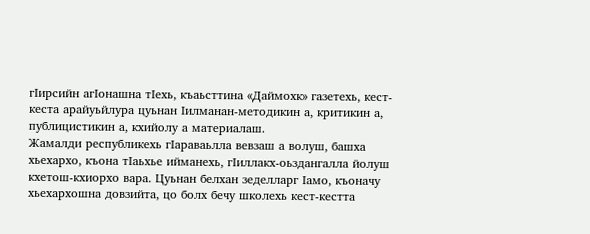гIирсийн агIонашна тIехь, къаьсттина «Даймохк» газетехь, кест-кеста арайуьйлура цуьнан Iилманан-методикин а, критикин а, публицистикин а, кхийолу а материалаш.
Жамалди республикехь гIараваьлла вевзаш а волуш, башха хьехархо, къона тIаьхье ийманехь, гIиллакх-оьздангалла йолуш кхетош-кхиорхо вара. Цуьнан белхан зеделларг Iамо, къоначу хьехархошна довзийта, цо болх бечу школехь кест-кестта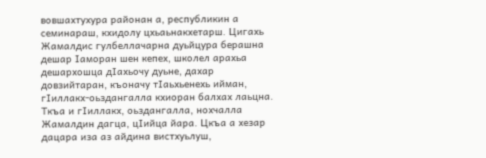вовшахтухура районан а, республикин а семинараш, кхидолу цхьаьнакхетарш. Цигахь Жамалдис гулбеллачарна дуьйцура берашна дешар Iаморан шен кепех, школел арахьа дешархошца дIахьочу дуьне, дахар довзийтаран, къоначу тIаьхьенехь ийман, гIиллакх-оьздангалла кхиоран балхах лаьцна.
Ткъа и гIиллакх, оьздангалла, нохчалла Жамалдин дагца, цIийца йара. Цкъа а хезар дацара иза аз айдина вистхуьлуш,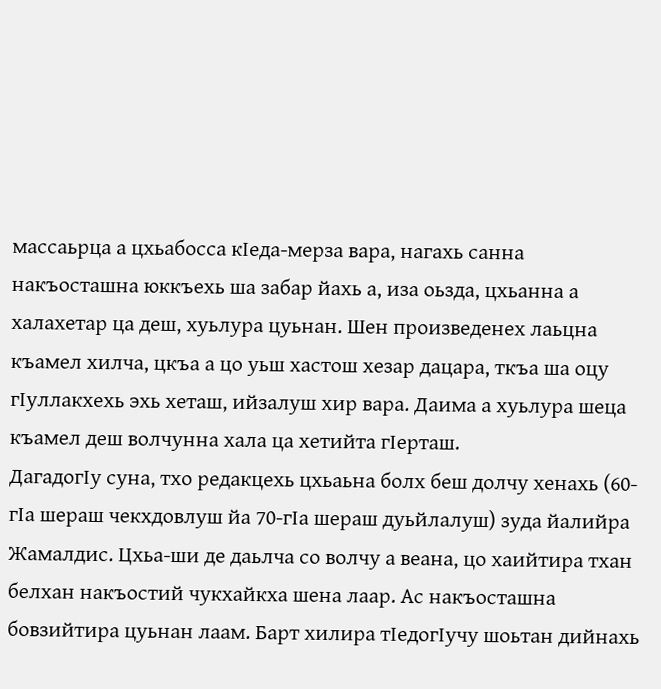массаьрца а цхьабосса кIеда-мерза вара, нагахь санна накъосташна юккъехь ша забар йахь а, иза оьзда, цхьанна а халахетар ца деш, хуьлура цуьнан. Шен произведенех лаьцна къамел хилча, цкъа а цо уьш хастош хезар дацара, ткъа ша оцу гIуллакхехь эхь хеташ, ийзалуш хир вара. Даима а хуьлура шеца къамел деш волчунна хала ца хетийта гIерташ.
ДагадогIу суна, тхо редакцехь цхьаьна болх беш долчу хенахь (60-гIа шераш чекхдовлуш йа 70-гIа шераш дуьйлалуш) зуда йалийра Жамалдис. Цхьа-ши де даьлча со волчу а веана, цо хаийтира тхан белхан накъостий чукхайкха шена лаар. Ас накъосташна бовзийтира цуьнан лаам. Барт хилира тIедогIучу шоьтан дийнахь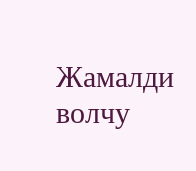Жамалди волчу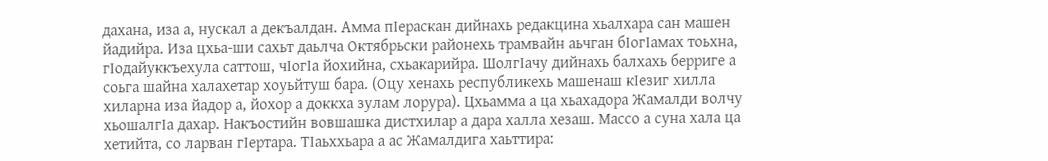дахана, иза а, нускал а декъалдан. Амма пIераскан дийнахь редакцина хьалхара сан машен йадийра. Иза цхьа-ши сахьт даьлча Октябрьски районехь трамвайн аьчган бIогIамах тоьхна, гIодайуккъехула саттош, чIогIа йохийна, схьакарийра. ШолгIачу дийнахь балхахь берриге а соьга шайна халахетар хоуьйтуш бара. (Оцу хенахь республикехь машенаш кIезиг хилла хиларна иза йадор а, йохор а доккха зулам лорура). Цхьамма а ца хьахадора Жамалди волчу хьошалгIа дахар. Накъостийн вовшашка дистхилар а дара халла хезаш. Массо а суна хала ца хетийта, со ларван гIертара. ТIаьххьара а ас Жамалдига хаьттира: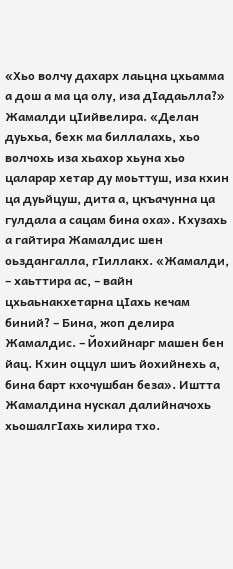«Хьо волчу дахарх лаьцна цхьамма а дош а ма ца олу, иза дIадаьлла?» Жамалди цIийвелира. «Делан дуьхьа, бехк ма биллалахь, хьо волчохь иза хьахор хьуна хьо цаларар хетар ду моьттуш, иза кхин ца дуьйцуш, дита а, цкъачунна ца гулдала а сацам бина оха». Кхузахь а гайтира Жамалдис шен оьздангалла, гIиллакх. «Жамалди, – хаьттира ас, – вайн цхьаьнакхетарна цIахь кечам биний? – Бина, жоп делира Жамалдис. – Йохийнарг машен бен йац. Кхин оццул шиъ йохийнехь а, бина барт кхочушбан беза». Иштта Жамалдина нускал далийначохь хьошалгIахь хилира тхо.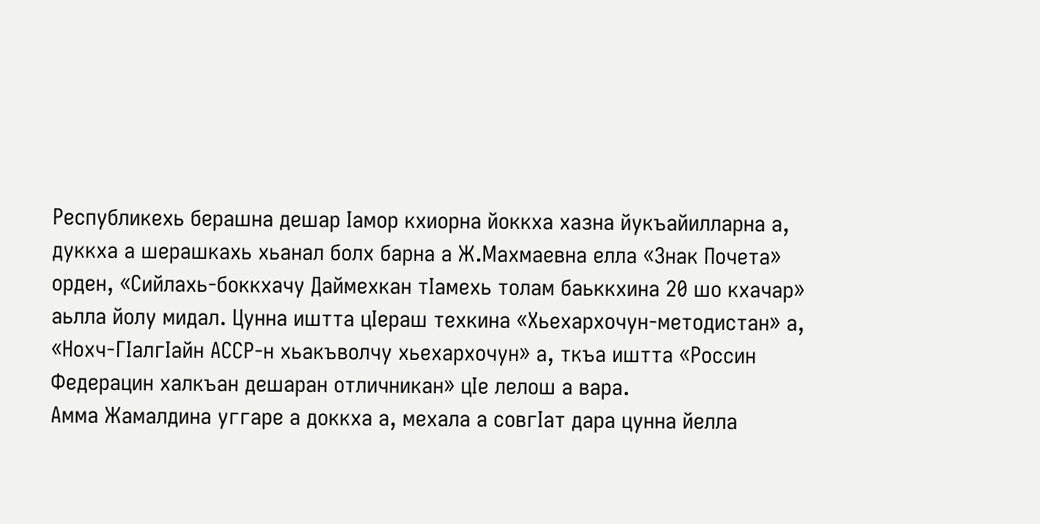Республикехь берашна дешар Iамор кхиорна йоккха хазна йукъайилларна а, дуккха а шерашкахь хьанал болх барна а Ж.Махмаевна елла «Знак Почета» орден, «Сийлахь-боккхачу Даймехкан тIамехь толам баьккхина 20 шо кхачар» аьлла йолу мидал. Цунна иштта цIераш техкина «Хьехархочун-методистан» а, «Нохч-ГIалгIайн АССР-н хьакъволчу хьехархочун» а, ткъа иштта «Россин Федерацин халкъан дешаран отличникан» цIе лелош а вара.
Амма Жамалдина уггаре а доккха а, мехала а совгIат дара цунна йелла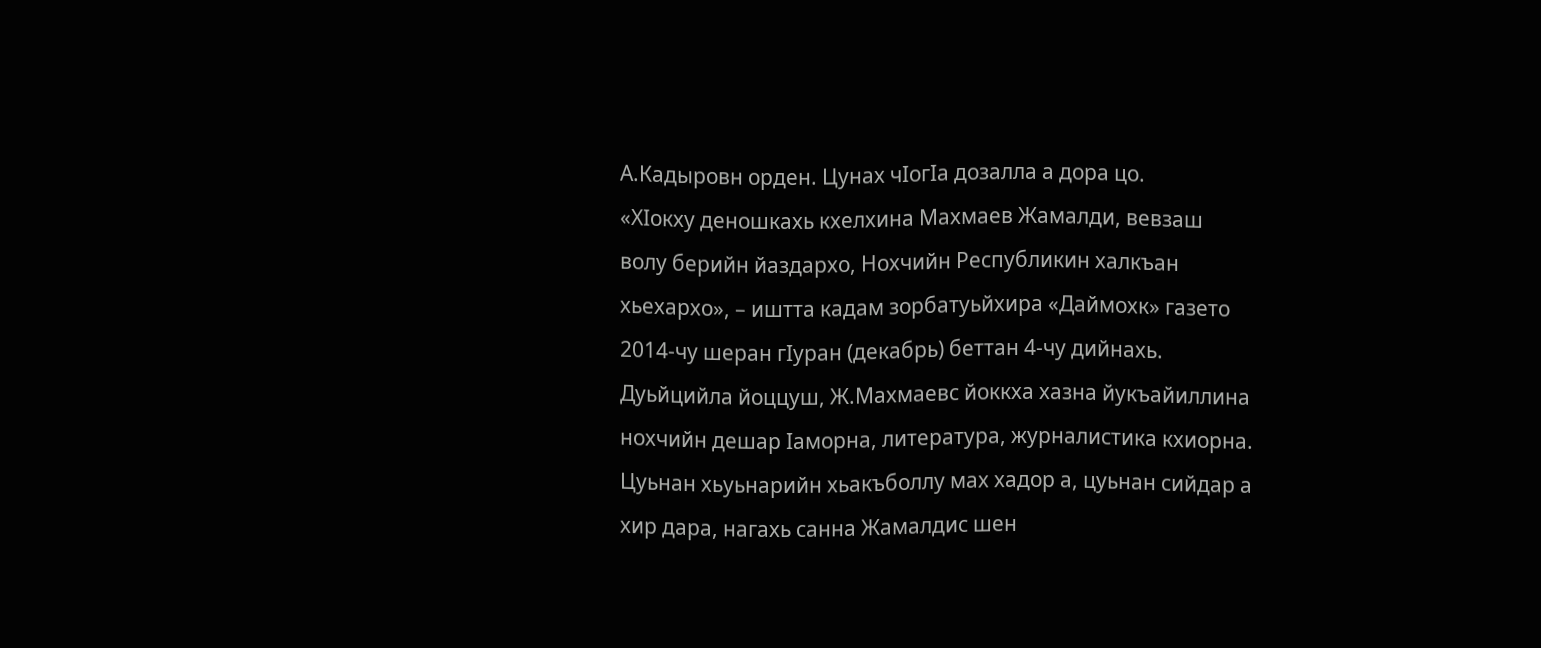А.Кадыровн орден. Цунах чIогIа дозалла а дора цо.
«ХIокху деношкахь кхелхина Махмаев Жамалди, вевзаш волу берийн йаздархо, Нохчийн Республикин халкъан хьехархо», – иштта кадам зорбатуьйхира «Даймохк» газето 2014-чу шеран гIуран (декабрь) беттан 4-чу дийнахь.
Дуьйцийла йоццуш, Ж.Махмаевс йоккха хазна йукъайиллина нохчийн дешар Iаморна, литература, журналистика кхиорна. Цуьнан хьуьнарийн хьакъболлу мах хадор а, цуьнан сийдар а хир дара, нагахь санна Жамалдис шен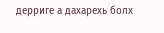дерриге а дахарехь болх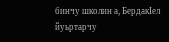бинчу школин а, БердакIел йуьртарчу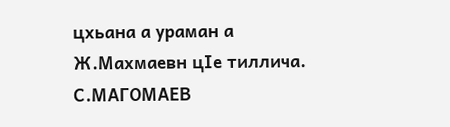цхьана а ураман а Ж.Махмаевн цIе тиллича.
С.МАГОМАЕВ